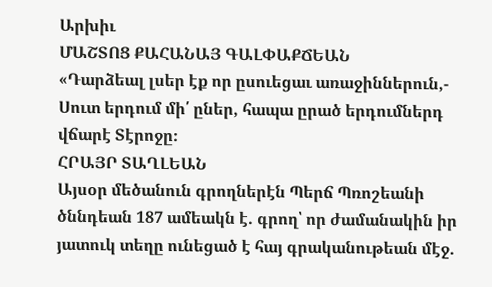Արխիւ
ՄԱՇՏՈՑ ՔԱՀԱՆԱՅ ԳԱԼՓԱՔՃԵԱՆ
«Դարձեալ լսեր էք որ ըսուեցաւ առաջիններուն,- Սուտ երդում մի՛ ըներ, հապա ըրած երդումներդ վճարէ Տէրոջը։
ՀՐԱՅՐ ՏԱՂԼԵԱՆ
Այսօր մեծանուն գրողներէն Պերճ Պռոշեանի ծննդեան 187 ամեակն է. գրող՝ որ ժամանակին իր յատուկ տեղը ունեցած է հայ գրականութեան մէջ.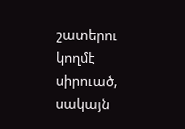շատերու կողմէ սիրուած, սակայն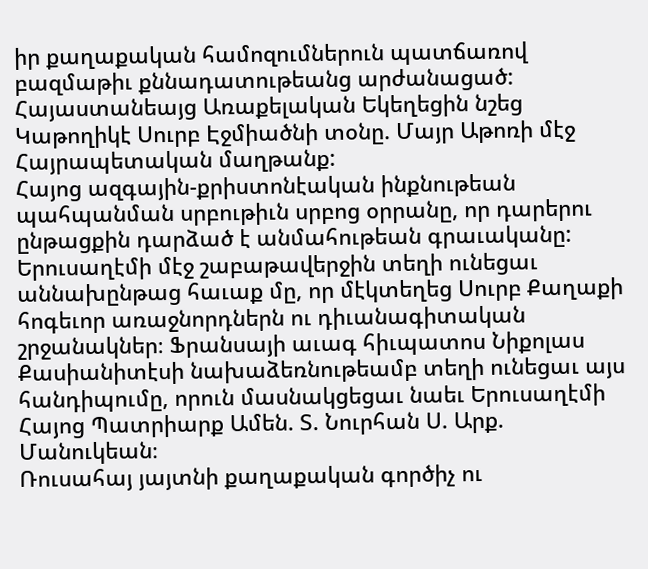իր քաղաքական համոզումներուն պատճառով բազմաթիւ քննադատութեանց արժանացած:
Հայաստանեայց Առաքելական Եկեղեցին նշեց Կաթողիկէ Սուրբ Էջմիածնի տօնը. Մայր Աթոռի մէջ Հայրապետական մաղթանք:
Հայոց ազգային-քրիստոնէական ինքնութեան պահպանման սրբութիւն սրբոց օրրանը, որ դարերու ընթացքին դարձած է անմահութեան գրաւականը:
Երուսաղէմի մէջ շաբաթավերջին տեղի ունեցաւ աննախընթաց հաւաք մը, որ մէկտեղեց Սուրբ Քաղաքի հոգեւոր առաջնորդներն ու դիւանագիտական շրջանակներ։ Ֆրանսայի աւագ հիւպատոս Նիքոլաս Քասիանիտէսի նախաձեռնութեամբ տեղի ունեցաւ այս հանդիպումը, որուն մասնակցեցաւ նաեւ Երուսաղէմի Հայոց Պատրիարք Ամեն. Տ. Նուրհան Ս. Արք. Մանուկեան։
Ռուսահայ յայտնի քաղաքական գործիչ ու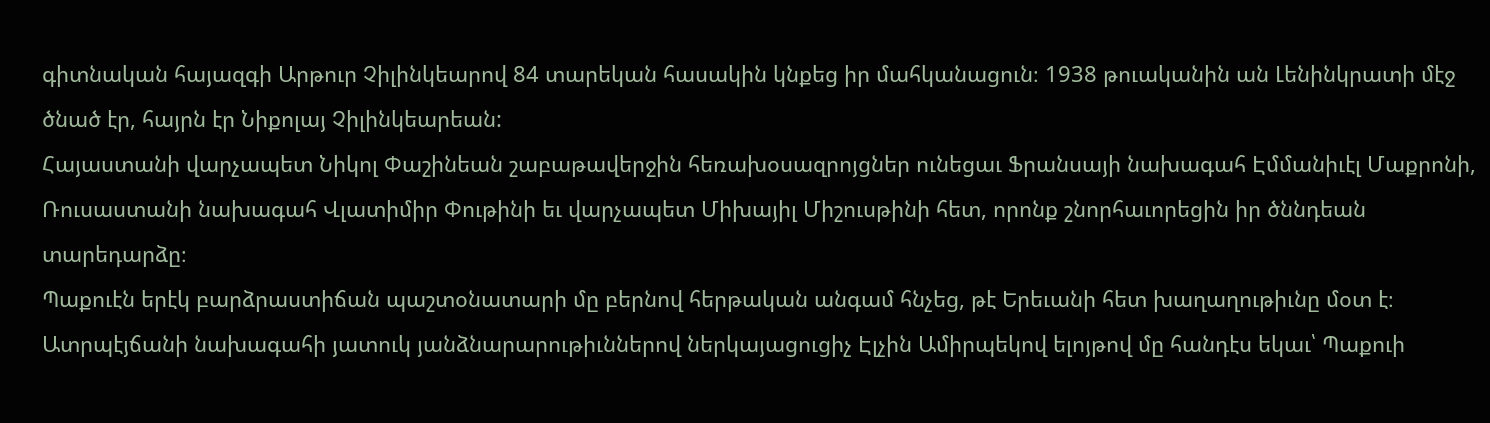գիտնական հայազգի Արթուր Չիլինկեարով 84 տարեկան հասակին կնքեց իր մահկանացուն։ 1938 թուականին ան Լենինկրատի մէջ ծնած էր, հայրն էր Նիքոլայ Չիլինկեարեան:
Հայաստանի վարչապետ Նիկոլ Փաշինեան շաբաթավերջին հեռախօսազրոյցներ ունեցաւ Ֆրանսայի նախագահ Էմմանիւէլ Մաքրոնի, Ռուսաստանի նախագահ Վլատիմիր Փութինի եւ վարչապետ Միխայիլ Միշուսթինի հետ, որոնք շնորհաւորեցին իր ծննդեան տարեդարձը։
Պաքուէն երէկ բարձրաստիճան պաշտօնատարի մը բերնով հերթական անգամ հնչեց, թէ Երեւանի հետ խաղաղութիւնը մօտ է։ Ատրպէյճանի նախագահի յատուկ յանձնարարութիւններով ներկայացուցիչ Էլչին Ամիրպեկով ելոյթով մը հանդէս եկաւ՝ Պաքուի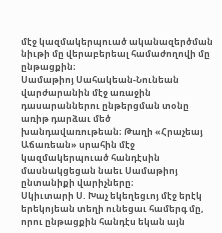մէջ կազմակերպուած ականազերծման նիւթի մը վերաբերեալ համաժողովի մը ընթացքին։
Սամաթիոյ Սահակեան-Նունեան վարժարանին մէջ առաջին դասարաններու ընթերցման տօնը առիթ դարձաւ մեծ խանդավառութեան։ Թաղի «Հրաչեայ Աճառեան» սրահին մէջ կազմակերպուած հանդէսին մասնակցեցան նաեւ Սամաթիոյ ընտանիքի վարիչները։
Սկիւտարի Ս. Խաչ եկեղեցւոյ մէջ երէկ երեկոյեան տեղի ունեցաւ համերգ մը, որու ընթացքին հանդէս եկան այն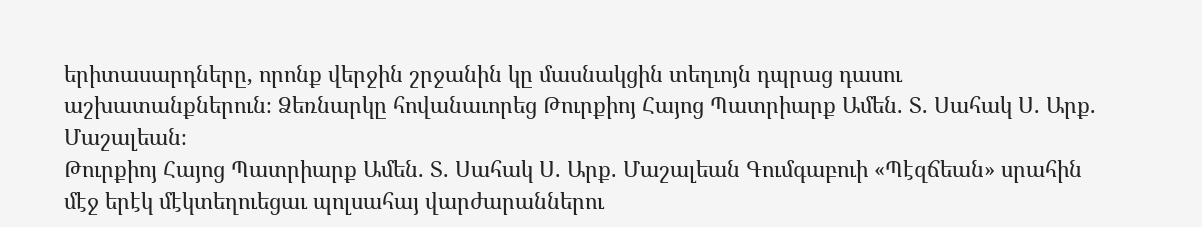երիտասարդները, որոնք վերջին շրջանին կը մասնակցին տեղւոյն դպրաց դասու աշխատանքներուն։ Ձեռնարկը հովանաւորեց Թուրքիոյ Հայոց Պատրիարք Ամեն. Տ. Սահակ Ս. Արք. Մաշալեան։
Թուրքիոյ Հայոց Պատրիարք Ամեն. Տ. Սահակ Ս. Արք. Մաշալեան Գումգաբուի «Պէզճեան» սրահին մէջ երէկ մէկտեղուեցաւ պոլսահայ վարժարաններու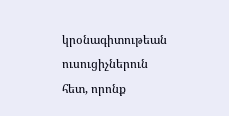կրօնագիտութեան ուսուցիչներուն հետ, որոնք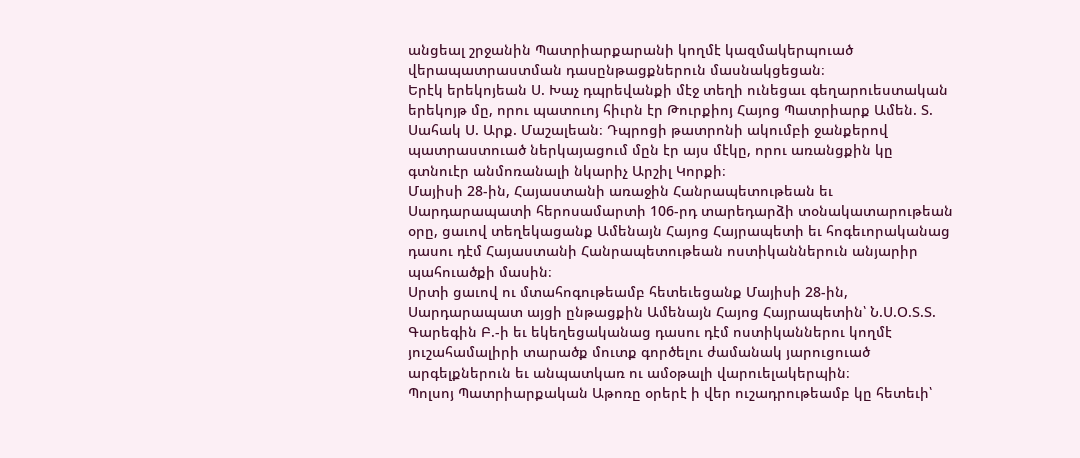անցեալ շրջանին Պատրիարքարանի կողմէ կազմակերպուած վերապատրաստման դասընթացքներուն մասնակցեցան։
Երէկ երեկոյեան Ս. Խաչ դպրեվանքի մէջ տեղի ունեցաւ գեղարուեստական երեկոյթ մը, որու պատուոյ հիւրն էր Թուրքիոյ Հայոց Պատրիարք Ամեն. Տ. Սահակ Ս. Արք. Մաշալեան։ Դպրոցի թատրոնի ակումբի ջանքերով պատրաստուած ներկայացում մըն էր այս մէկը, որու առանցքին կը գտնուէր անմոռանալի նկարիչ Արշիլ Կորքի։
Մայիսի 28-ին, Հայաստանի առաջին Հանրապետութեան եւ Սարդարապատի հերոսամարտի 106-րդ տարեդարձի տօնակատարութեան օրը, ցաւով տեղեկացանք Ամենայն Հայոց Հայրապետի եւ հոգեւորականաց դասու դէմ Հայաստանի Հանրապետութեան ոստիկաններուն անյարիր պահուածքի մասին։
Սրտի ցաւով ու մտահոգութեամբ հետեւեցանք Մայիսի 28-ին, Սարդարապատ այցի ընթացքին Ամենայն Հայոց Հայրապետին՝ Ն.Ս.Օ.Տ.Տ. Գարեգին Բ.-ի եւ եկեղեցականաց դասու դէմ ոստիկաններու կողմէ յուշահամալիրի տարածք մուտք գործելու ժամանակ յարուցուած արգելքներուն եւ անպատկառ ու ամօթալի վարուելակերպին։
Պոլսոյ Պատրիարքական Աթոռը օրերէ ի վեր ուշադրութեամբ կը հետեւի՝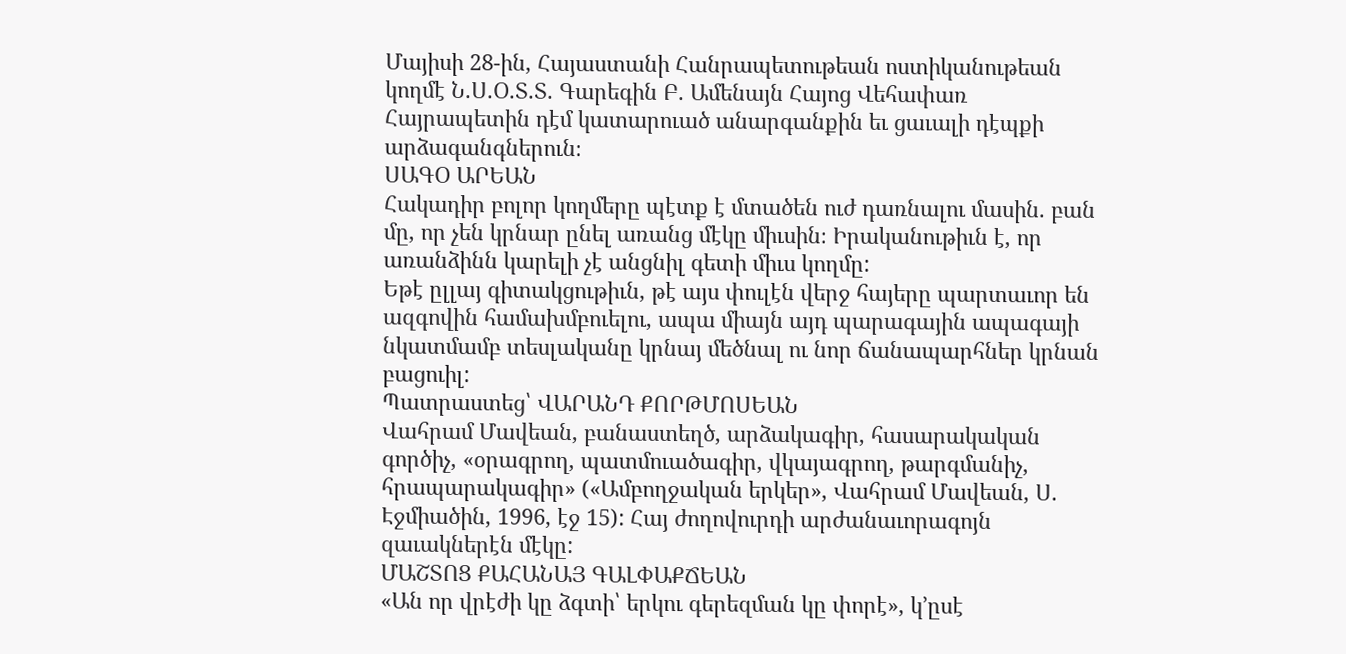Մայիսի 28-ին, Հայաստանի Հանրապետութեան ոստիկանութեան կողմէ Ն.Ս.Օ.Տ.Տ. Գարեգին Բ. Ամենայն Հայոց Վեհափառ Հայրապետին դէմ կատարուած անարգանքին եւ ցաւալի դէպքի արձագանգներուն։
ՍԱԳՕ ԱՐԵԱՆ
Հակադիր բոլոր կողմերը պէտք է մտածեն ուժ դառնալու մասին. բան մը, որ չեն կրնար ընել առանց մէկը միւսին։ Իրականութիւն է, որ առանձինն կարելի չէ անցնիլ գետի միւս կողմը:
Եթէ ըլլայ գիտակցութիւն, թէ այս փուլէն վերջ հայերը պարտաւոր են ազգովին համախմբուելու, ապա միայն այդ պարագային ապագայի նկատմամբ տեսլականը կրնայ մեծնալ ու նոր ճանապարհներ կրնան բացուիլ:
Պատրաստեց՝ ՎԱՐԱՆԴ ՔՈՐԹՄՈՍԵԱՆ
Վահրամ Մավեան, բանաստեղծ, արձակագիր, հասարակական գործիչ, «օրագրող, պատմուածագիր, վկայագրող, թարգմանիչ, հրապարակագիր» («Ամբողջական երկեր», Վահրամ Մավեան, Ս. Էջմիածին, 1996, էջ 15): Հայ ժողովուրդի արժանաւորագոյն զաւակներէն մէկը:
ՄԱՇՏՈՑ ՔԱՀԱՆԱՅ ԳԱԼՓԱՔՃԵԱՆ
«Ան որ վրէժի կը ձգտի՝ երկու գերեզման կը փորէ», կ՚ըսէ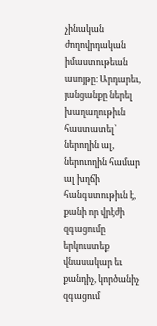չինական ժողովրդական իմաստութեան ասոյթը։ Արդարեւ, յանցանքը ներել խաղաղութիւն հաստատել՝ ներողին ալ, ներուողին համար ալ խղճի հանգստութիւն է, քանի որ վրէժի զգացումը երկուստեք վնասակար եւ քանդիչ, կործանիչ զգացում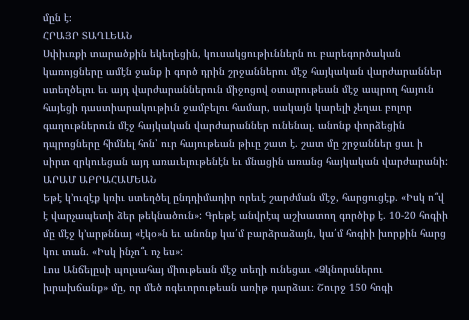մըն է։
ՀՐԱՅՐ ՏԱՂԼԵԱՆ
Սփիւռքի տարածքին եկեղեցին, կուսակցութիւններն ու բարեգործական կառոյցները ամէն ջանք ի գործ դրին շրջաններու մէջ հայկական վարժարաններ ստեղծելու եւ այդ վարժարաններուն միջոցով օտարութեան մէջ ապրող հայուն հայեցի դաստիարակութիւն ջամբելու համար, սակայն կարելի չեղաւ բոլոր գաղութներուն մէջ հայկական վարժարաններ ունենալ. անոնք փորձեցին դպրոցները հիմնել հոն՝ ուր հայութեան թիւը շատ է. շատ մը շրջաններ ցաւ ի սիրտ զրկուեցան այդ առաւելութենէն եւ մնացին առանց հայկական վարժարանի:
ԱՐԱՄ ԱԲՐԱՀԱՄԵԱՆ
Եթէ կ՚ուզէք կռիւ ստեղծել ընդդիմադիր որեւէ շարժման մէջ, հարցուցէք. «Իսկ ո՞վ է վարչապետի ձեր թեկնածուն»: Գրեթէ անվրէպ աշխատող գործիք է. 10-20 հոգիի մը մէջ կ՚արթննայ «էկօ»ն եւ անոնք կա՛մ բարձրաձայն, կա՛մ հոգիի խորքին հարց կու տան. «Իսկ ինչո՞ւ ոչ ես»:
Լոս Անճելըսի պոլսահայ միութեան մէջ տեղի ունեցաւ «Ձկնորսներու խրախճանք» մը, որ մեծ ոգեւորութեան առիթ դարձաւ։ Շուրջ 150 հոգի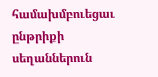համախմբուեցաւ ընթրիքի սեղաններուն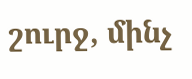շուրջ, մինչ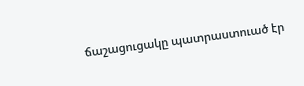ճաշացուցակը պատրաստուած էր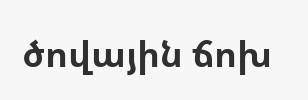ծովային ճոխ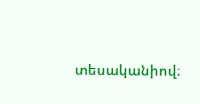տեսականիով։